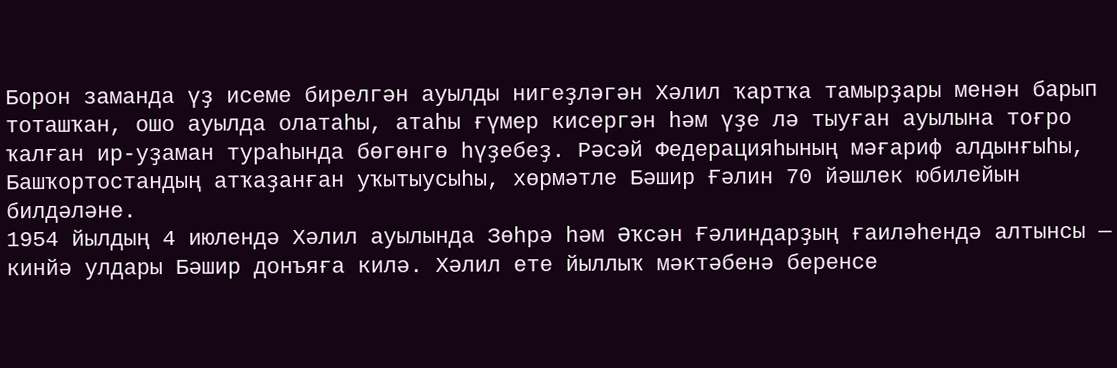Борон заманда үҙ исеме бирелгән ауылды нигеҙләгән Хәлил ҡартҡа тамырҙары менән барып тоташҡан, ошо ауылда олатаһы, атаһы ғүмер кисергән һәм үҙе лә тыуған ауылына тоғро ҡалған ир-уҙаман тураһында бөгөнгө һүҙебеҙ. Рәсәй Федерацияһының мәғариф алдынғыһы, Башҡортостандың атҡаҙанған уҡытыусыһы, хөрмәтле Бәшир Ғәлин 70 йәшлек юбилейын билдәләне.
1954 йылдың 4 июлендә Хәлил ауылында Зөһрә һәм Әҡсән Ғәлиндарҙың ғаиләһендә алтынсы — кинйә улдары Бәшир донъяға килә. Хәлил ете йыллыҡ мәктәбенә беренсе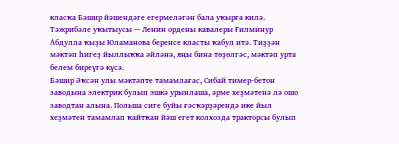класҡа Бәшир йәшендәге егермеләгән бала уҡырға килә. Тәжрибәле уҡытыусы — Ленин ордены кавалеры Ғилминур Абдулла ҡыҙы Юламанова беренсе класты ҡабул итә. Тиҙҙән мәктәп һигеҙ йыллыҡҡа әйләнә, яңы бина төҙөлгәс, мәктәп урта белем биреүгә күсә.
Бәшир Әҡсән улы мәктәпте тамамлағас, Сибай тимер-бетон заводына электрик булып эшкә урынлаша, әрме хеҙмәтенә лә ошо заводтан алына. Польша сиге буйы ғәсҡәрҙәрендә ике йыл хеҙмәтен тамамлап ҡайтҡан йәш егет колхозда тракторсы булып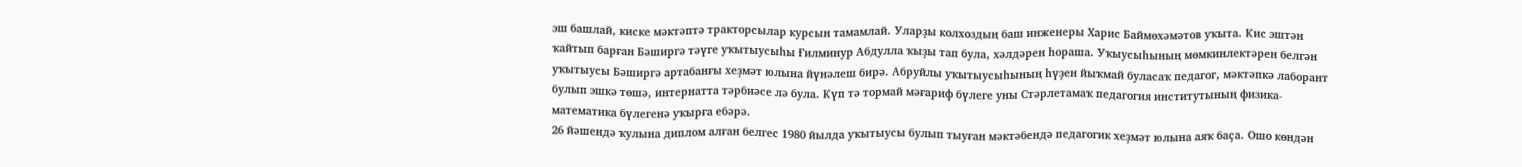эш башлай, киске мәктәптә тракторсылар курсын тамамлай. Уларҙы колхоздың баш инженеры Харис Баймөхәмәтов уҡыта. Кис эштән ҡайтып барған Бәширгә тәүге уҡытыусыһы Ғилминур Абдулла ҡыҙы тап була, хәлдәрен һораша. Уҡыусыһының мөмкинлектәрен белгән уҡытыусы Бәширгә артабанғы хеҙмәт юлына йүнәлеш бирә. Абруйлы уҡытыусыһының һүҙен йыҡмай буласаҡ педагог, мәктәпкә лаборант булып эшкә төшә, интернатта тәрбиәсе лә була. Күп тә тормай мәғариф бүлеге уны Стәрлетамаҡ педагогия институтының физика-математика бүлегенә уҡырға ебәрә.
26 йәшендә ҡулына диплом алған белгес 1980 йылда уҡытыусы булып тыуған мәктәбендә педагогик хеҙмәт юлына аяҡ баҫа. Ошо көндән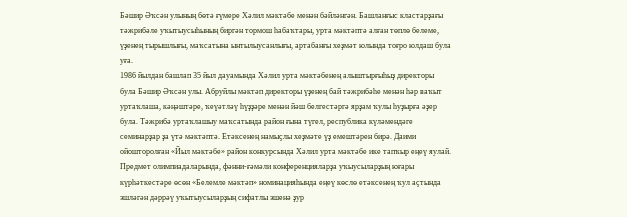Бәшир Әҡсән улының бөтә ғүмере Хәлил мәктәбе менән бәйләнгән. Башланғыс кластарҙағы тәжрибәле уҡытыусыһының биргән тормош һабаҡтары, урта мәктәптә алған төплө белеме, үҙенең тырышлығы, маҡсатына ынтылыусанлығы, артабанғы хеҙмәт юлында тоғро юлдаш була уға.
1986 йылдан башлап 35 йыл дауамында Хәлил урта мәктәбенең алыштырғыһыҙ директоры була Бәшир Әҡсән улы. Абруйлы мәктәп директоры үҙенең бай тәжрибәһе менән һәр ваҡыт уртаҡлаша, кәңәштәре, ҡеүәтләү һүҙҙәре менән йәш белгестәргә ярҙам ҡулы һуҙырға әҙер була. Тәжрибә уртаҡлашыу маҡсатында район ғына түгел, республика күләмендәге семинарҙар ҙа үтә мәктәптә. Етәксенең намыҫлы хеҙмәте үҙ емештәрен бирә. Даими ойошторолған «Йыл мәктәбе» район конкурсында Хәлил урта мәктәбе ике тапҡыр еңеү яулай. Предмет олимпиадаларында, фәнни-ғәмәли конференцияларҙа уҡыусыларҙың юғары күрһәткестәре өсөн «Белемле мәктәп» номинацияһында еңеү көслө етәксенең ҡул аҫтында эшләгән дәррәү уҡытыусыларҙың сифатлы эшенә ҙур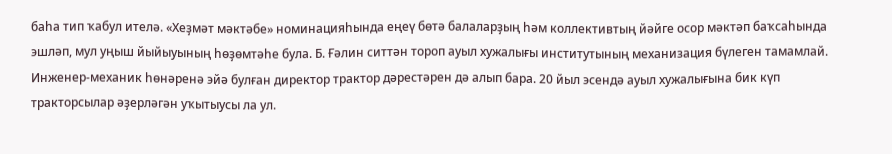баһа тип ҡабул ителә. «Хеҙмәт мәктәбе» номинацияһында еңеү бөтә балаларҙың һәм коллективтың йәйге осор мәктәп баҡсаһында эшләп, мул уңыш йыйыуының һөҙөмтәһе була. Б. Ғәлин ситтән тороп ауыл хужалығы институтының механизация бүлеген тамамлай. Инженер-механик һөнәренә эйә булған директор трактор дәрестәрен дә алып бара. 20 йыл эсендә ауыл хужалығына бик күп тракторсылар әҙерләгән уҡытыусы ла ул.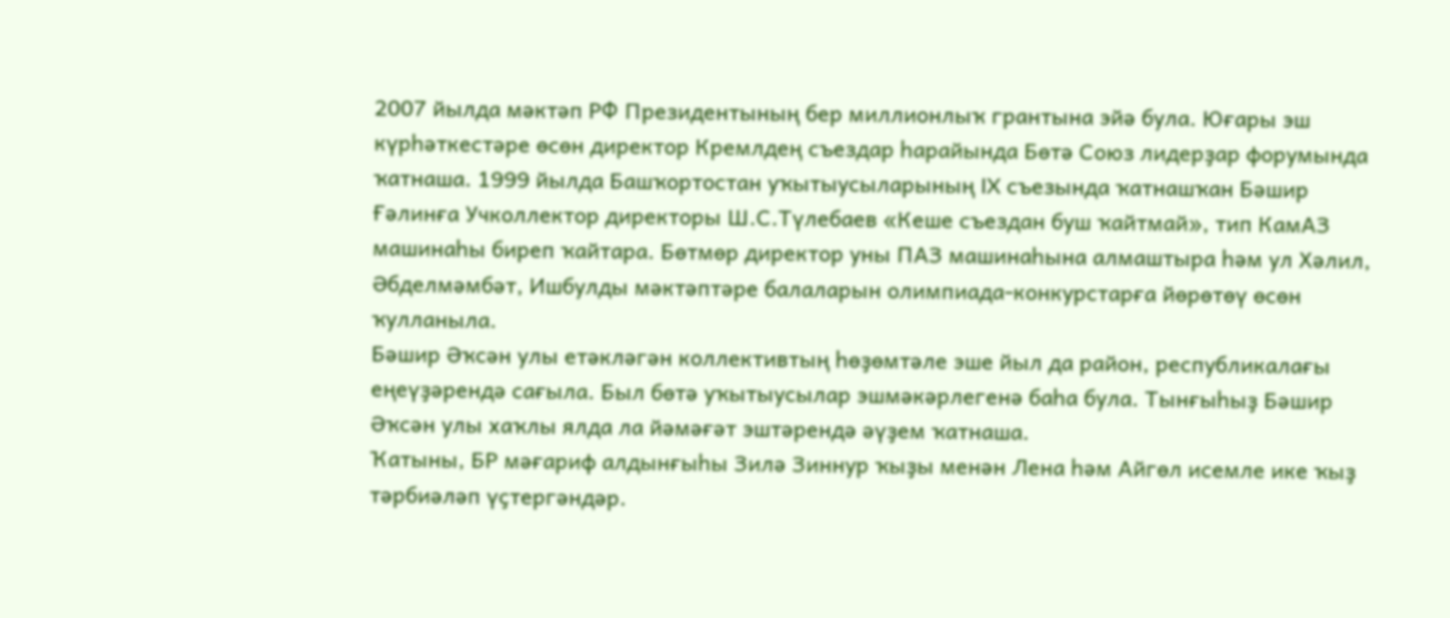2007 йылда мәктәп РФ Президентының бер миллионлыҡ грантына эйә була. Юғары эш күрһәткестәре өсөн директор Кремлдең съездар һарайында Бөтә Союз лидерҙар форумында ҡатнаша. 1999 йылда Башҡортостан уҡытыусыларының IX съезында ҡатнашҡан Бәшир Ғәлинға Учколлектор директоры Ш.С.Түлебаев «Кеше съездан буш ҡайтмай», тип КамАЗ машинаһы биреп ҡайтара. Бөтмөр директор уны ПАЗ машинаһына алмаштыра һәм ул Хәлил, Әбделмәмбәт, Ишбулды мәктәптәре балаларын олимпиада-конкурстарға йөрөтөү өсөн ҡулланыла.
Бәшир Әҡсән улы етәкләгән коллективтың һөҙөмтәле эше йыл да район, республикалағы еңеүҙәрендә сағыла. Был бөтә уҡытыусылар эшмәкәрлегенә баһа була. Тынғыһыҙ Бәшир Әҡсән улы хаҡлы ялда ла йәмәғәт эштәрендә әүҙем ҡатнаша.
Ҡатыны, БР мәғариф алдынғыһы Зилә Зиннур ҡыҙы менән Лена һәм Айгөл исемле ике ҡыҙ тәрбиәләп үҫтергәндәр.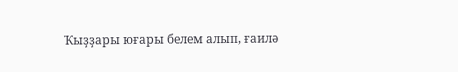Ҡыҙҙары юғары белем алып, ғаилә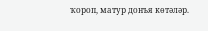ҡороп, матур донъя көтәләр.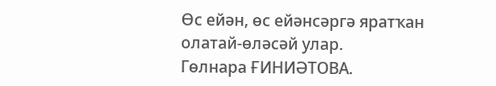Өс ейән, өс ейәнсәргә яратҡан олатай-өләсәй улар.
Гөлнара ҒИНИӘТОВА.